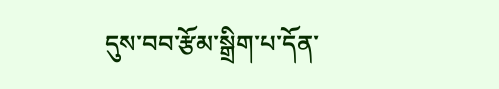དུས་བབ་རྩོམ་སྒྲིག་པ་དོན་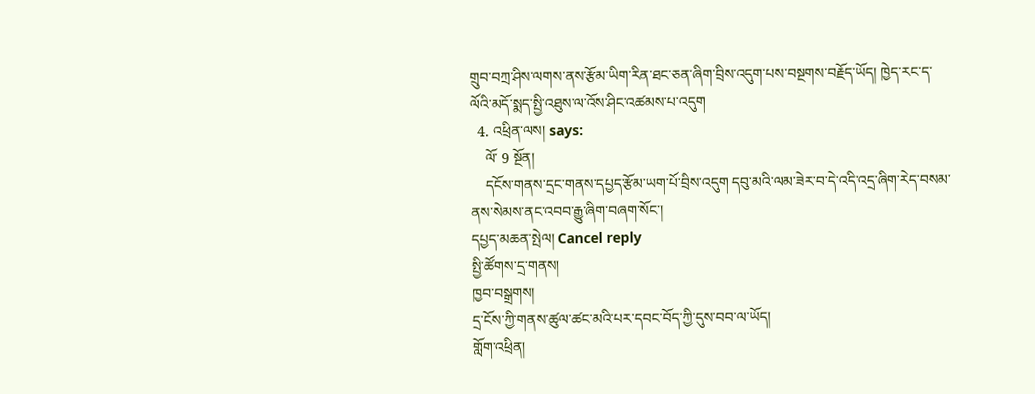གྲུབ་བཀྲ་ཤིས་ལགས་ནས་རྩོམ་ཡིག་རིན་ཐང་ཅན་ཞིག་བྲིས་འདུག་པས་བསྔགས་བརྗོད་ཡོད། ཁྱེད་རང་ད་ལོའི་མདོ་སྨད་སྤྱི་འཐུས་ལ་འོས་ཤིང་འཚམས་པ་འདུག
  4. འཕྲིན་ལས། says:
    ལོ་ 9 སྔོན།
    དངོས་གནས་དྲང་གནས་དཔྱད་རྩོམ་ཡག་པོ་བྲིས་འདུག དབུ་མའི་ལམ་ཟེར་བ་དེ་འདི་འདྲ་ཞིག་རེད་བསམ་ནས་སེམས་ནང་འབབ་རྒྱུ་ཞིག་བཞག་སོང་།
དཔྱད་མཆན་སྤེལ། Cancel reply
སྤྱི་ཚོགས་དྲ་གནས།
ཁྱབ་བསྒྲགས།
དྲ་ངོས་ཀྱི་གནས་ཚུལ་ཚང་མའི་པར་དབང་བོད་ཀྱི་དུས་བབ་ལ་ཡོད།
གློག་འཕྲིན།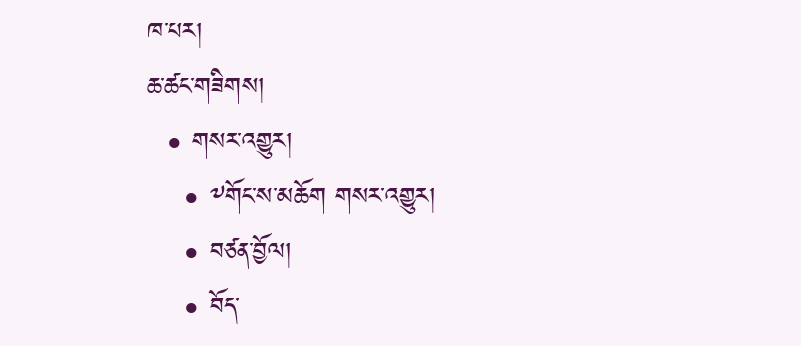ཁ་པར།
ཆ་ཚང་གཟིགས།
  • གསར་འགྱུར།
    • ༸གོང་ས་མཆོག གསར་འགྱུར།
    • བཙན་བྱོལ།
    • བོད་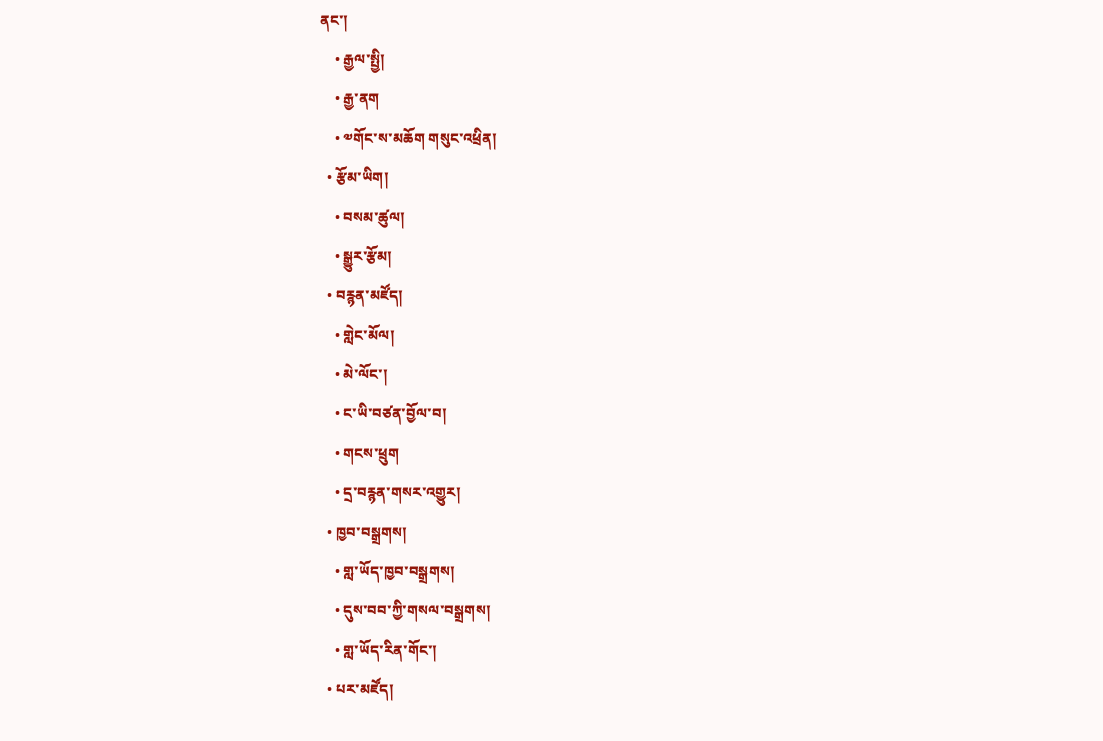ནང་།
    • རྒྱལ་སྤྱི།
    • རྒྱ་ནག
    • ༧གོང་ས་མཆོག གསུང་འཕྲིན།
  • རྩོམ་ཡིག།
    • བསམ་ཚུལ།
    • སྒྱུར་རྩོམ།
  • བརྙན་མཛོད།
    • གླེང་མོལ།
    • མེ་ལོང་།
    • ང་ཡི་བཙན་བྱོལ་བ།
    • གངས་ཕྲུག
    • དྲ་བརྙན་གསར་འགྱུར།
  • ཁྱབ་བསྒྲགས།
    • གླ་ཡོད་ཁྱབ་བསྒྲགས།
    • དུས་བབ་ཀྱི་གསལ་བསྒྲགས།
    • གླ་ཡོད་རིན་གོང་།
  • པར་མཛོད།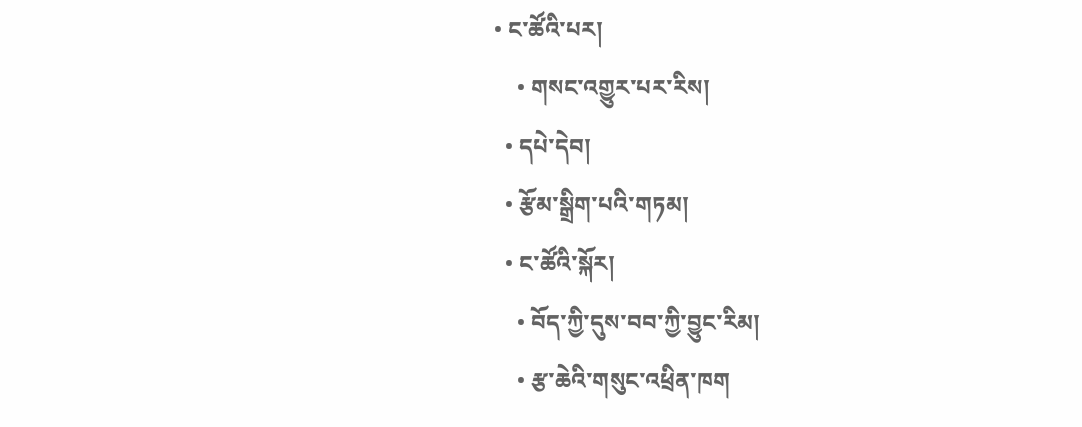• ང་ཚོའི་པར།
    • གསང་འགྱུར་པར་རིས།
  • དཔེ་དེབ།
  • རྩོམ་སྒྲིག་པའི་གཏམ།
  • ང་ཚོའི་སྐོར།
    • བོད་ཀྱི་དུས་བབ་ཀྱི་བྱུང་རིམ།
    • རྩ་ཆེའི་གསུང་འཕྲིན་ཁག